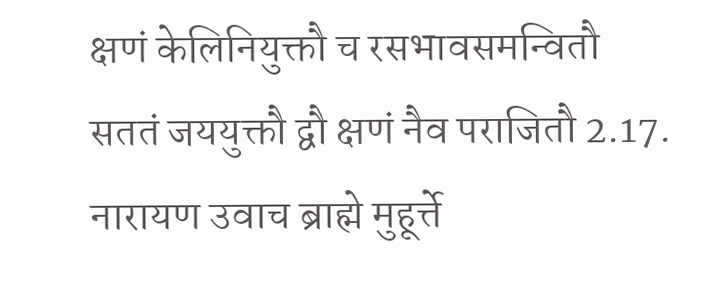क्षणं केलिनियुक्तौ च रसभावसमन्वितौ
सततं जययुक्तौ द्वौ क्षणं नैव पराजितौ 2.17.
नारायण उवाच ब्राह्मे मुहूर्त्ते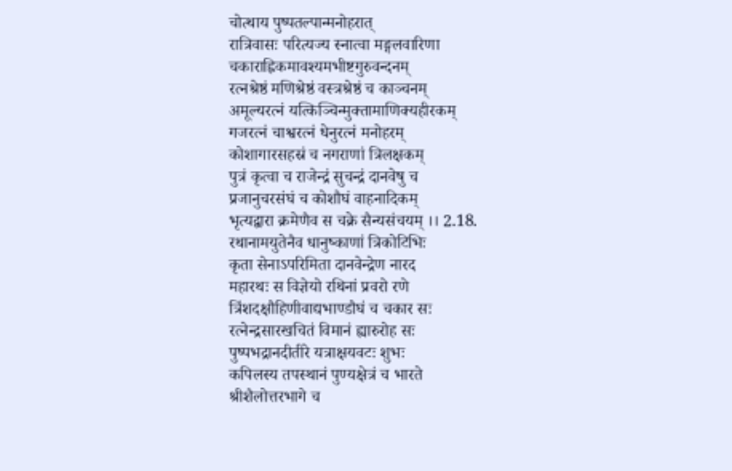चोत्थाय पुष्पतल्पान्मनोहरात्
रात्रिवासः परित्यज्य स्नात्वा मङ्गलवारिणा
चकाराह्निकमावश्यमभीष्टगुरुवन्दनम्
रत्नश्रेष्ठं मणिश्रेष्ठं वस्त्रश्रेष्ठं च काञ्चनम्
अमूल्यरत्नं यत्किञ्चिन्मुक्तामाणिक्यहीरकम्
गजरत्नं चाश्वरत्नं धेनुरत्नं मनोहरम्
कोशागारसहस्रं च नगराणां त्रिलक्षकम्
पुत्रं कृत्वा च राजेन्द्रं सुचन्द्रं दानवेषु च
प्रजानुचरसंघं च कोशौघं वाहनादिकम्
भृत्यद्वारा क्रमेणैव स चक्रे सैन्यसंचयम् ।। 2.18.
रथानामयुतेनैव धानुष्काणां त्रिकोटिभिः
कृता सेनाऽपरिमिता दानवेन्द्रेण नारद
महारथः स विज्ञेयो रथिनां प्रवरो रणे
त्रिंशदक्षौहिणीवाद्यभाण्डौघं च चकार सः
रत्नेन्द्रसारखचितं विमानं ह्यारुरोह सः
पुष्पभद्रानदीतीरे यत्राक्षयवटः शुभः
कपिलस्य तपस्थानं पुण्यक्षेत्रं च भारते
श्रीशैलोत्तरभागे च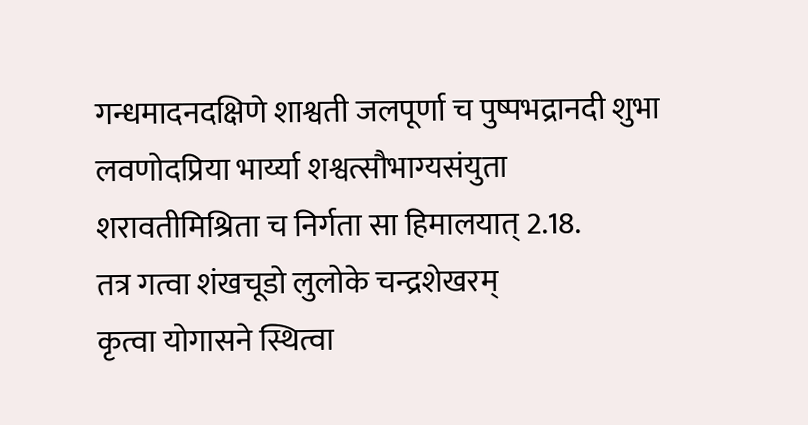गन्धमादनदक्षिणे शाश्वती जलपूर्णा च पुष्पभद्रानदी शुभा
लवणोदप्रिया भार्य्या शश्वत्सौभाग्यसंयुता
शरावतीमिश्रिता च निर्गता सा हिमालयात् 2.18.
तत्र गत्वा शंखचूडो लुलोके चन्द्रशेखरम्
कृत्वा योगासने स्थित्वा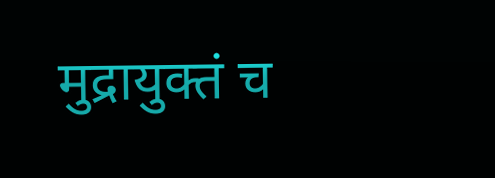मुद्रायुक्तं च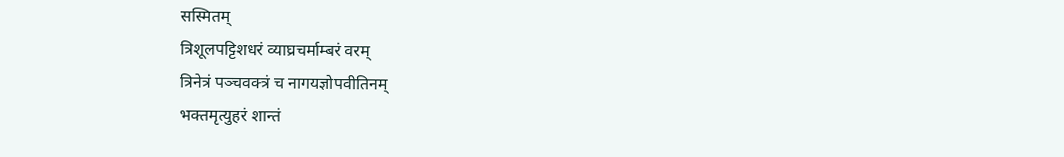सस्मितम्
त्रिशूलपट्टिशधरं व्याघ्रचर्माम्बरं वरम्
त्रिनेत्रं पञ्चवक्त्रं च नागयज्ञोपवीतिनम्
भक्तमृत्युहरं शान्तं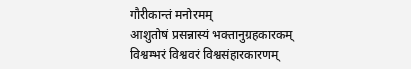गौरीकान्तं मनोरमम्
आशुतोषं प्रसन्नास्यं भक्तानुग्रहकारकम्
विश्वम्भरं विश्ववरं विश्वसंहारकारणम्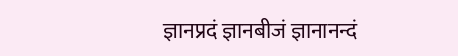ज्ञानप्रदं ज्ञानबीजं ज्ञानानन्दं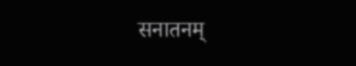सनातनम्